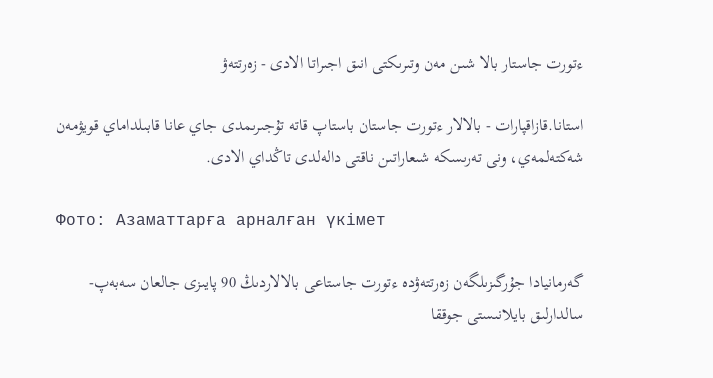ءتورت جاستار بالا شىن مەن وتىرىكتى انىق اجىراتا الادى - زەرتتەۋ

استانا.قازاقپارات - بالالار ءتورت جاستان باستاپ قاتە تۇجىرىمدى جاي عانا قابىلداماي قويۋمەن شەكتەلمەي، ونى تەرىسكە شىعاراتىن ناقتى دالەلدى تاڭداي الادى.

Фото: Азаматтарға арналған үкімет

گەرمانيادا جۇرگىزىلگەن زەرتتەۋدە ءتورت جاستاعى بالالاردىڭ 90 پايىزى جالعان سەبەپ- سالدارلىق بايلانىستى جوققا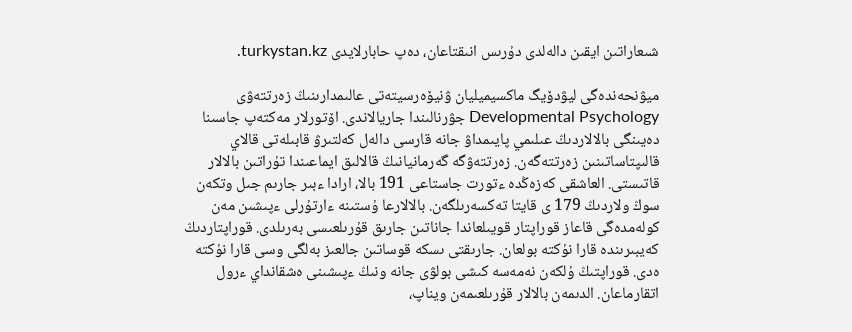شىعاراتىن ايقىن دالەلدى دۇرىس انىقتاعان، دەپ حابارلايدى turkystan.kz.

ميۋنحەندەگى ليۋدۆيگ ماكسيميليان ۋنيۆەرسيتەتى عالىمدارىنىڭ زەرتتەۋى Developmental Psychology جۋرنالىندا جاريالاندى. اۆتورلار مەكتەپ جاسىنا دەيىنگى بالالاردىڭ عىلىمي پايىمداۋ جانە قارسى دالەل كەلتىرۋ قابىلەتى قالاي قالىپتاساتىنىن زەرتتەگەن. زەرتتەۋگە گەرمانيانىڭ قالالىق ايماعىندا تۇراتىن بالالار قاتىستى. العاشقى كەزەڭدە ءتورت جاستاعى 191 بالا، ارادا ءبىر جارىم جىل وتكەن سوڭ ولاردىڭ 179 ى قايتا تەكسەرىلگەن. بالالارعا ۇستىنە ءارتۇرلى ءپىشىن مەن كولەمدەگى قاعاز قوراپتار قويىلعاندا جاناتىن جارىق قۇرىلعىسى بەرىلدى. قوراپتاردىڭ كەيبىرىندە قارا نۇكتە بولعان. جارىقتى ىسكە قوساتىن جالعىز بەلگى وسى قارا نۇكتە ەدى. قوراپتىڭ ۇلكەن نەمەسە كىشى بولۋى جانە ونىڭ ءپىشىنى ەشقانداي ءرول اتقارماعان. الدىمەن بالالار قۇرىلعىمەن ويناپ،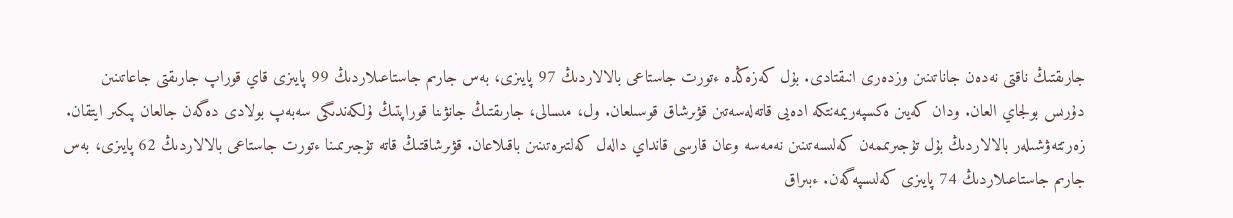جارىقتىڭ ناقتى نەدەن جاناتىنىن وزدەرى انىقتادى. بۇل كەزەڭدە ءتورت جاستاعى بالالاردىڭ 97 پايىزى، بەس جارىم جاستاعىلاردىڭ 99 پايىزى قاي قوراپ جارىقتى جاعاتىنىن دۇرىس بولجاي العان. ودان كەيىن ەكسپەريمەنتكە ادەيى قاتەلەسەتىن قۋىرشاق قوسىلعان. ول، مىسالى، جارىقتىڭ جانۋىنا قوراپتىڭ ۇلكەندىگى سەبەپ بولادى دەگەن جالعان پىكىر ايتقان. زەرتتەۋشىلەر بالالاردىڭ بۇل تۇجىرىممەن كەلىسەتىنىن نەمەسە وعان قارسى قانداي دالەل كەلتىرەتىنىن باقىلاعان. قۋىرشاقتىڭ قاتە تۇجىرىمىنا ءتورت جاستاعى بالالاردىڭ 62 پايىزى، بەس جارىم جاستاعىلاردىڭ 74 پايىزى كەلىسپەگەن. ءبىراق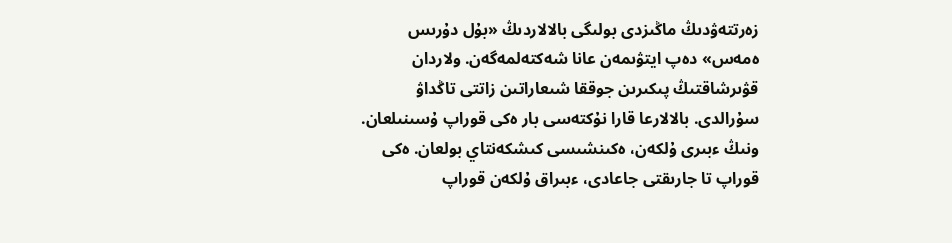زەرتتەۋدىڭ ماڭىزدى بولىگى بالالاردىڭ «بۇل دۇرىس ەمەس» دەپ ايتۋىمەن عانا شەكتەلمەگەن. ولاردان قۋىرشاقتىڭ پىكىرىن جوققا شىعاراتىن زاتتى تاڭداۋ سۇرالدى. بالالارعا قارا نۇكتەسى بار ەكى قوراپ ۇسىنىلعان. ونىڭ ءبىرى ۇلكەن، ەكىنشىسى كىشكەنتاي بولعان. ەكى قوراپ تا جارىقتى جاعادى، ءبىراق ۇلكەن قوراپ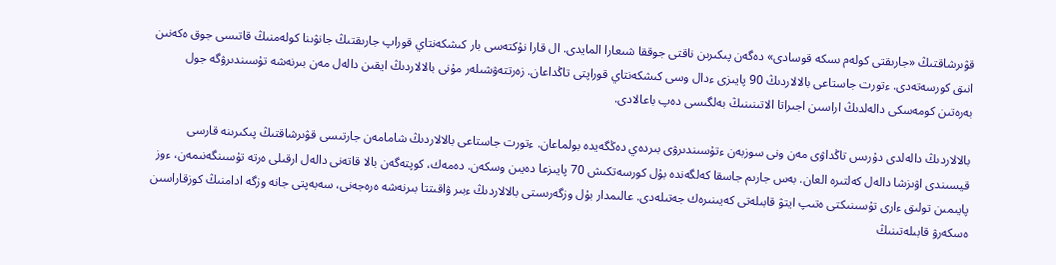قۋىرشاقتىڭ «جارىقتى كولەم ىسكە قوسادى» دەگەن پىكىرىن ناقتى جوققا شىعارا المايدى. ال قارا نۇكتەسى بار كىشكەنتاي قوراپ جارىقتىڭ جانۋىنا كولەمنىڭ قاتىسى جوق ەكەنىن انىق كورسەتەدى. ءتورت جاستاعى بالالاردىڭ 90 پايىزى ءدال وسى كىشكەنتاي قوراپتى تاڭداعان. زەرتتەۋشىلەر مۇنى بالالاردىڭ ايقىن دالەل مەن بىرنەشە تۇسىندىرۋگە جول بەرەتىن كومەسكى دالەلدىڭ اراسىن اجىراتا الاتىنىنىڭ بەلگىسى دەپ باعالادى.

بالالاردىڭ دالەلدى دۇرىس تاڭداۋى مەن ونى سوزبەن ءتۇسىندىرۋى بىردەي دەڭگەيدە بولماعان. ءتورت جاستاعى بالالاردىڭ شامامەن جارتىسى قۋىرشاقتىڭ پىكىرىنە قارسى قيسىندى اۋىزشا دالەل كەلتىرە العان. بەس جارىم جاسقا كەلگەندە بۇل كورسەتكىش 70 پايىزعا دەيىن وسكەن. دەمەك، كوپتەگەن بالا قاتەنى دالەل ارقىلى ەرتە تۇسىنگەنىمەن، ءوز پايىمىن تولىق ءارى تۇسىنىكتى ەتىپ ايتۋ قابىلەتى كەيىنىرەك جەتىلەدى. عالىمدار بۇل وزگەرىستى بالالاردىڭ ءبىر ۋاقىتتا بىرنەشە ەرەجەنى، سەبەپتى جانە وزگە ادامنىڭ كوزقاراسىن ەسكەرۋ قابىلەتىنىڭ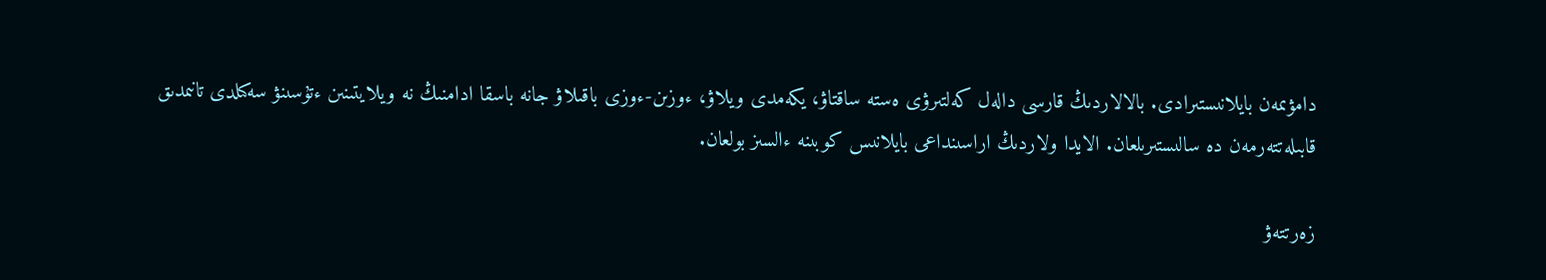دامۋىمەن بايلانىستىرادى. بالالاردىڭ قارسى دالەل كەلتىرۋى ەستە ساقتاۋ، يكەمدى ويلاۋ، ءوزىن-ءوزى باقىلاۋ جانە باسقا ادامنىڭ نە ويلايتىنىن ءتۇسىنۋ سەكىلدى تانىمدىق قابىلەتتەرمەن دە سالىستىرىلعان. الايدا ولاردىڭ اراسىنداعى بايلانىس كوبىنە ءالسىز بولعان.

زەرتتەۋ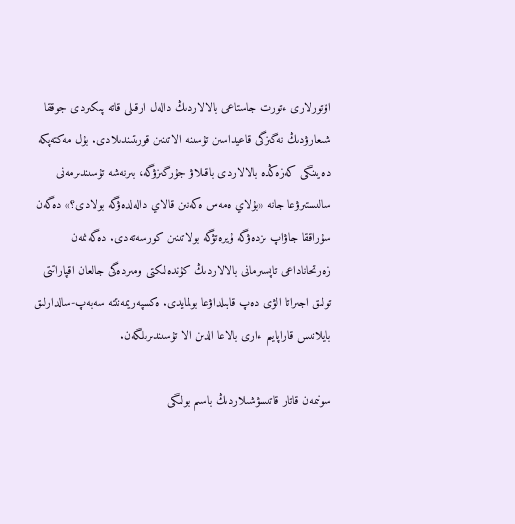اۆتورلارى ءتورت جاستاعى بالالاردىڭ دالەل ارقىلى قاتە پىكىردى جوققا شىعارۋدىڭ نەگىزگى قاعيداسىن تۇسىنە الاتىنىن قورىتىندىلادى. بۇل مەكتەپكە دەيىنگى كەزەڭدە بالالاردى باقىلاۋ جۇرگىزۋگە، بىرنەشە تۇسىندىرمەنى سالىستىرۋعا جانە «بۇلاي ەمەس ەكەنىن قالاي دالەلدەۋگە بولادى؟» دەگەن سۇراققا جاۋاپ ىزدەۋگە ۇيرەتۋگە بولاتىنىن كورسەتەدى. دەگەنمەن زەرتحاناداعى تاپسىرمانى بالالاردىڭ كۇندەلىكتى ومىردەگى جالعان اقپاراتتى تولىق اجىراتا الۋى دەپ قابىلداۋعا بولمايدى. ەكسپەريمەنتتە سەبەپ-سالدارلىق بايلانىس قاراپايىم ءارى بالاعا الدىن الا تۇسىندىرىلگەن.

سونىمەن قاتار قاتىسۋشىلاردىڭ باسىم بولىگى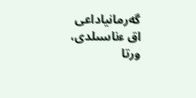گەرمانياداعى اق ءناسىلدى، ورتا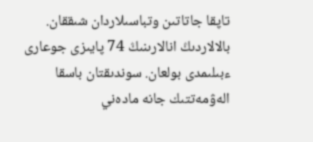تاپقا جاتاتىن وتباسىلاردان شىققان. بالالاردىڭ انالارىنىڭ 74 پايىزى جوعارى ءبىلىمدى بولعان. سوندىقتان باسقا الەۋمەتتىك جانە مادەني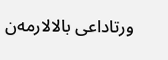ورتاداعى بالالارمەن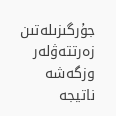جۇرگىزىلەتىن زەرتتەۋلەر وزگەشە ناتيجە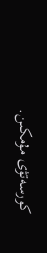كورسەتۋى مۇمكىن.